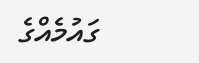ގައުމެއްގެ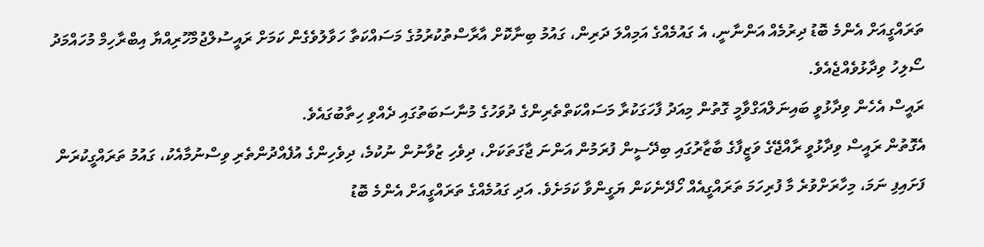ތަރައްގީއަށް އެންމެ ބޮޑު ދިރުމެއް އަންނާނީ، އެ ގައުމެއްގެ އަމިއްލަ ދަރިން، ގައުމު ބިނާކޮށް އާރާސްތުކުރުމުގެ މަސައްކަތާ ހަވާލުވެގެން ކަމަށް ރައީސުލްޖުމްހޫރިއްޔާ އިބްރާހިމް މުހައްމަދު ސޯލިހު ވިދާޅުވެއްޖެއެވެ.
ރައީސް އެހެން ވިދާޅުވީ ބައިނަލްއަގްވާމީ ގޮތުން މިއަދު ފާހަގަކުރާ މަސައްކަތްތެރިންގެ ދުވަހުގެ މުނާސަބަތުގައި ދެއްވި ހިތާބުގައެވެ.
އެގޮތުން ރައީސް ވިދާޅުވީ ރާއްޖޭގެ ވަޒީފާގެ ބާޒާރުގައި ބިދޭސީން ފުރަމުން އަންނަ ޖާގަތަކަށް، ދިވެހި ޒުވާނުން ނުކުމެ، ދިވެހިންގެ އުފެއްދުންތެރި ވިސްނުމާއެކު، ގައުމު ތަރައްގީކުރަން ފަށައިފި ނަމަ، މިހާރަށްވުރެ މާ ފުރިހަމަ ތަރައްގީއެއް ހޯދޭނެކަން ޔަގީންވާ ކަމަށެވެ. އަދި ގައުމެއްގެ ތަރައްގީއަށް އެންމެ ބޮޑު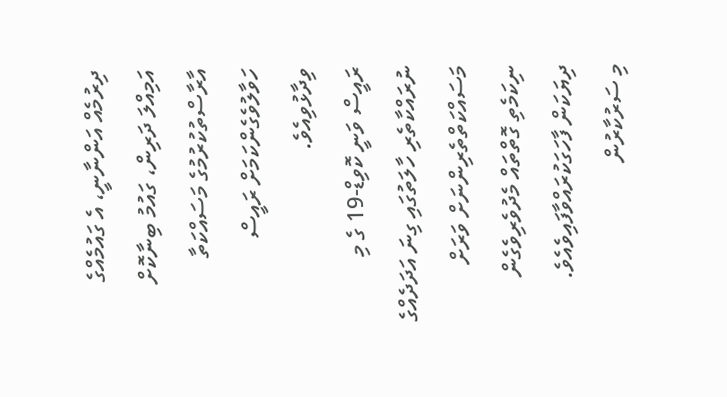ދިރުމެއް އަންނާނީ، އެ ގައުމެއްގެ އަމިއްލަ ދަރިން، ގައުމު ބިނާކޮށް އާރާސްތުކުރުމުގެ މަސައްކަތާ ހަވާލުވެގެންކަމަށް ރައީސް ވިދާޅުވިއެވެ.
ރައީސް ވަނީ ކޮވިޑް-19 ގެ މި ނުރައްކާތެރި ހާލަތުގައި ގިނަ އަދަދެއްގެ މަސައްކަތްތެރިންނަށް ވަރަށް ނިކަމެތި ގޮތްތައް މެދުވެރިވެގެން ދިޔަކަން ފާހަގަކުރައްވާފައިވެއެވެ.
މި ސަރުކާރުން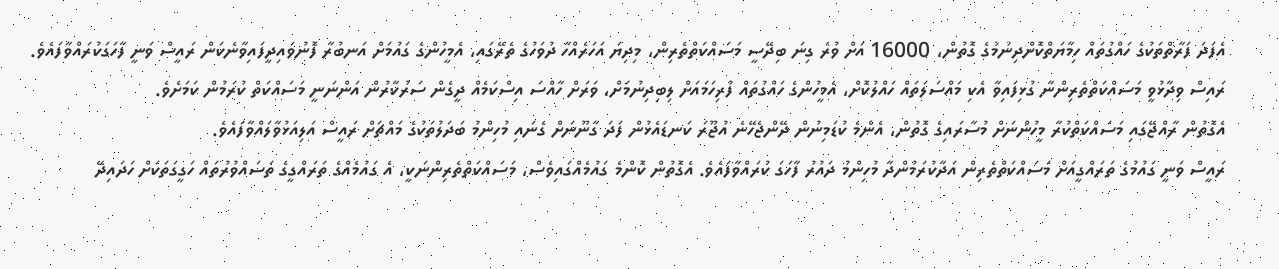އެފަދަ ފަރާތްތަކުގެ ހައްގުތައް ހިމާޔަތްކޮށްދިނުމުގެ ގޮތުން، 16000 އަށް ވުރެ ގިނަ ބިދޭސީ މަސައްކަތްތެރިން، މިދިޔަ އަހަރެއްހާ ދުވަހުގެ ތެރޭގައި، އެމީހުންގެ ގައުމަށް އަނބުރާ ފޮނުވައިދީފައިވާނެކަން ރައީސް ވަނީ ފާހަގަކުރައްވާފައެވެ.
ރައިސް ވިދާޅުވީ މަސައްކަތްތެރިންނާ ގުޅިފައިވާ އެކި މައްސަލަތައް ހައްލުކޮށް، އެމީހުންގެ ހައްގުތައް ފުރިހަމައަށް ލިބިދިނުމަށް، ވަރަށް ހާއްސަ އިސްކަމެއް ދީގެން ސަރުކާރުން އަންނަނީ މަސައްކަތް ކުރަމުން ކަމަށެވެ.
އެގޮތުން ރާއްޖޭގައި މަސައްކަތްކުރާ މީހުންނަށް މުސާރައިގެ ގޮތުން، އެންމެ ކުޑަމިނުން ދޭންޖެހޭނެ އުޖޫރަ ކަނޑައެޅުން ފަދަ ގާނޫނަށް ގެނައި މުހިންމު ބަދަލުތަކުގެ މައްޗަށް ރައީސް އަލިއަޅުވާލައްވާފައެވެ.
ރައީސް ވަނީ ގައުމުގެ ތަރައްގީއަށް މަސައްކަތްތެރިން އަދާކުރަމުންދާ މުހިންމު ދައުރު ފާހަގަ ކުރައްވާފައެވެ. އެގޮތުން ކޮންމެ ގައުމެއްގައިވެސް، މަސައްކަތްތެރިންނަކީ، އެ ގައުމެއްގެ ތަރައްގީގެ ތަސައްވުރުތައް ހަގީގަތަކަށް ހަދައިދޭ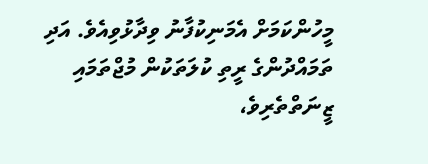މީހުންކަމަށް އެމަނިކުފާނު ވިދާޅުވިއެވެ. އަދި ތަމައްދުންގެ ރީތި ކުލަތަކުން މުޖްތަމައި ޒީނަތްތެރިވެ،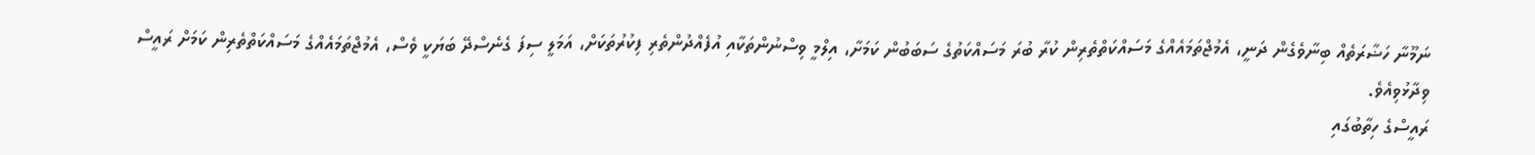ނަމޫނާ ހަޟާރަތެއް ބިނާވެގެން ދަނީ، އެމުޖްތަމައެއްގެ މަސައްކަތްތެރިން ކުރާ ބުރަ މަސައްކަތުގެ ސަބަބުން ކަމަށާ، އިލްމީ ވިސްނުންތަކާއި އުފެއްދުންތެރި ފިކުރުތަކަށް، އަމަލީ ސިފަ ގެނެސްދޭ ބަޔަކީ ވެސް، އެމުޖްތަމައެއްގެ މަސައްކަތްތެރިން ކަމަށް ރައީސް ވިދާޅުވިއެވެ.
ރައީސްގެ ހިތާބުގައި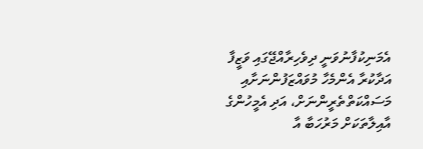އެމަނިކުފާނުވަނީ ދިވެހިރާއްޖޭގައި ވަޒީފާ އަދާކުރާ އެންމެހާ މުވައްޒަފުންނަށާއި މަސައްކަތްތެރީންނަށް، އަދި އެމީހުންގެ އާއިލާތަކަށް މަރުހަބާ އާ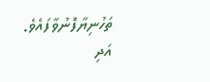ތަހުނިޔާފޮނުވާފައެވެ. އަދި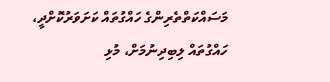މަސައްކަތްތެރިންގެ ހައްގުތައް ކަށަވަރުކޮށްދީ، ހައްގުތައް ލިބިދިނުމަށް، މުޅި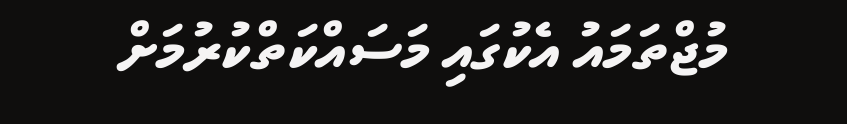މުޖްތަމައު އެކުގައި މަސައްކަތްކުރުމަށް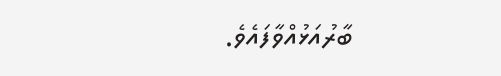ބާރުއަޅުއްވާފައެވެ.